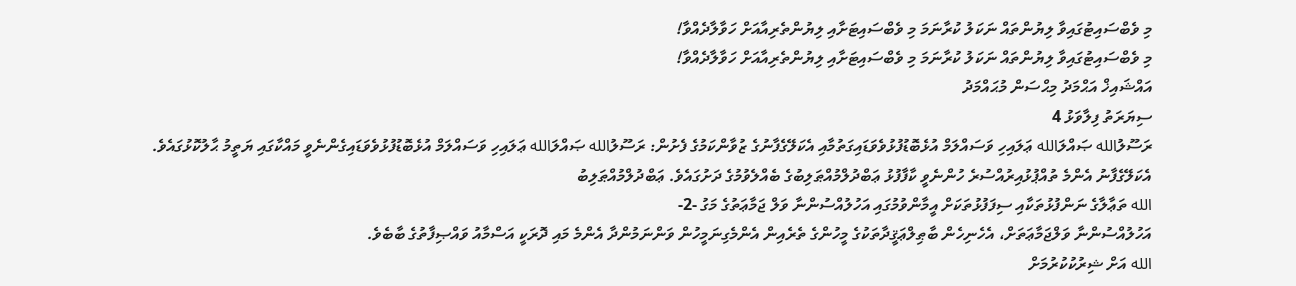މި ވެބްސައިޓުގައިވާ ލިޔުންތައް ނަކަލު ކުރާނަމަ މި ވެބްސައިޓަށާއި ލިޔުންތެރިއާއަށް ހަވާލާދެއްވާ!
މި ވެބްސައިޓުގައިވާ ލިޔުންތައް ނަކަލު ކުރާނަމަ މި ވެބްސައިޓަށާއި ލިޔުންތެރިއާއަށް ހަވާލާދެއްވާ!
އައްޝައިޚް އަޙްމަދު މިޙްސަން މުޙައްމަދު
ސިޔަރަތު ފިލާވަޅު 4
ރަސޫލުالله ޞައްލަالله ޢަލައިހި ވަސައްލަމް އުޅެބޮޑުފުޅުވެވަޑައިގަތުމާއި އެކަލޭގެފާނުގެ ޒުވާންކަމުގެ ފެށުން: ރަސޫލުالله ޞައްލަالله ޢަލައިހި ވަސައްލަމް އުޅެބޮޑުފުޅުވެވަޑައިގެންނެވީ މައްކާގައި ޔަތީމު ޙާލުކޮޅުގައެވެ. އެކަލޭގެފާނު އެންމެ ތުއްޕުޅުއިރުއްސުރެ ހުންނެވީ ކާފާފުޅު ޢަބްދުލްމުއްޠަލިބުގެ ބެއްލެވުމުގެ ދަށުގައެވެ. ޢަބްދުލްމުއްޠަލިބު
الله ތަޢާލާގެ ނަންފުޅުތަކާއި ސިފަފުޅުތަކަށް އީމާންވުމުގައި އަހުލުއްސުންނާ ވަލް ޖަމާޢަތުގެ މަގު -2-
އަހުލުއްސުންނާ ވަލްޖަމާޢަތަށް، އެހެނިހެން ބާޠިލްޢަޤީދާތަކުގެ މީހުންގެ ތެރެއިން އެންމެގިނަމީހުން ވަންނަމުންދާ އެންމެ މައި ދޮރަކީ އަސްމާއު ވައްޞިފާތުގެ ބާބެވެ.
الله އަށް ޝިރުކުކުރުމަށް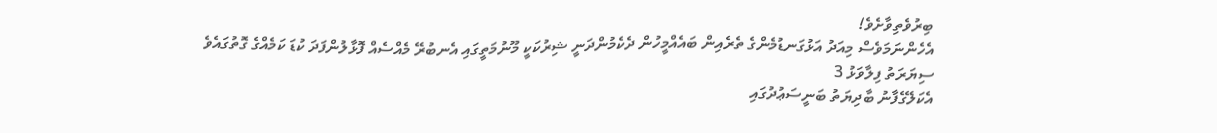ބިރުވެތިވާށެވެ!
އެހެންނަމަވެސް މިއަދު އަޅުގަނޑުމެންގެ ތެރެއިން ބައެއްމީހުން ދެކެމުންދަނީ ޝިރުކަކީ މޫނުމަތީގައި އެނބުރޭ މެއްސެއް ފޮޅާލުންފަދަ ކުޑަ ކަމެއްގެ ގޮތުގައެވެ
ސިޔަރަތު ފިލާވަޅު 3
އެކަލޭގެފާނު ބާދިޔަތު ބަނީސަޢުދުގައި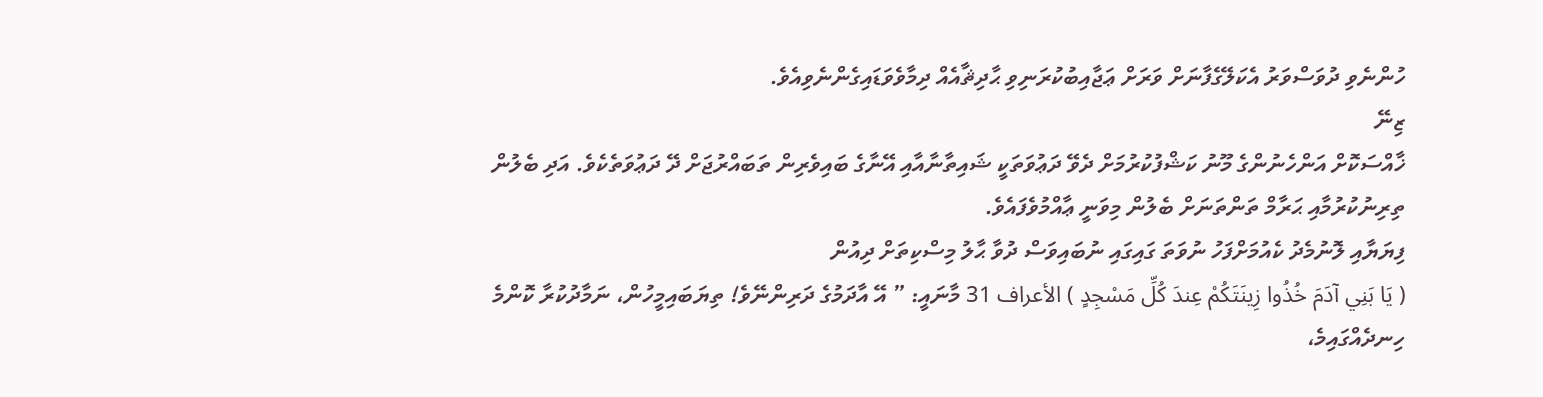ހުންނެވި ދުވަސްވަރު އެކަލޭގެފާނަށް ވަރަށް ޢަޖާއިބުކުރަނިވި ޙާދިޘާއެއް ދިމާވެވަޑައިގެންނެވިއެވެ.
ޒިނޭ
ޚާއްސަކޮށް އަންހެނުންގެ މޫނު ކަޝްފުކުރުމަށް ދެވޭ ދަޢުވަތަކީ ޝައިތާނާއާއި އޭނާގެ ބައިވެރިން ތަބައްރުޖަށް ދޭ ދަޢުވަތެކެވެ. އަދި ބެލުން ތިރިނުކުރުމާއި ޙަރާމް ތަންތަނަށް ބެލުން މިވަނީ ޢާއްމުވެފައެވެ.
ފިޔަޔާއި ލޮނުމެދު ކެއުމަށްފަހު ނުވަތަ ގައިގައި ނުބައިވަސް ދުވާ ޙާލު މިސްކިތަށް ދިއުން
( يَا بَنِي آدَمَ خُذُوا زِينَتَكُمْ عِندَ كُلِّ مَسْجِدٍ ) الأعراف 31 މާނައީ: ” އޭ އާދަމުގެ ދަރިންނޭވެ! ތިޔަބައިމީހުން، ނަމާދުކުރާ ކޮންމެ ހިނދެއްގައިމެ،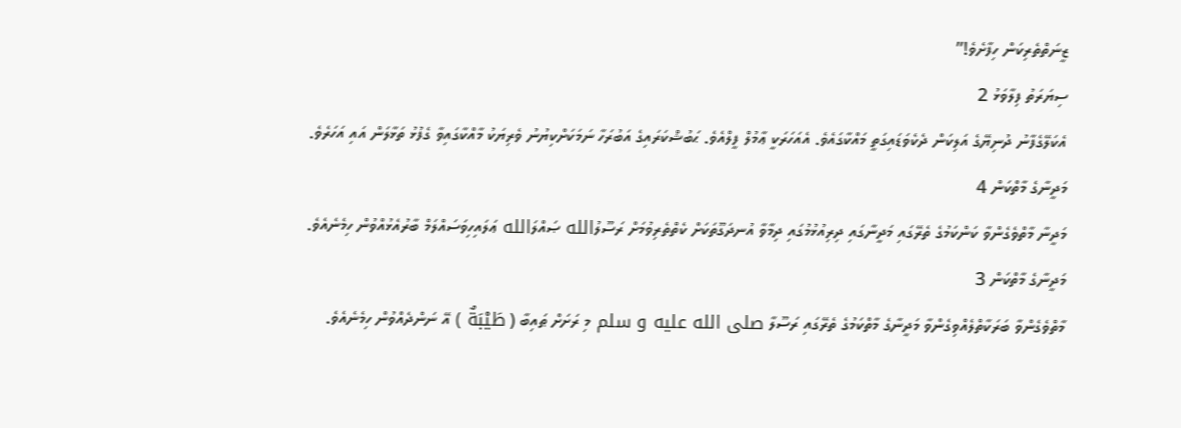ޒީނަތްތެރިކަން ހިފާށެވެ!”
ސިޔަރަތު ފިލާވަޅު 2
އެކަލޭގެފާނު ދުނިޔޭގެ އަލިކަން ދެކެވަޑައިގަތީ މައްކާގައެވެ. އެއަހަރަކީ ޢާމުލް ފީލްއެވެ. ޙަބުޝްކަރައިގެ އަބުރަހާ ނަމަކަށްކިޔުނު ވެރިޔަކު މާއްކާގައިވާ ގެފުޅު ތަޅާލަން އައި އަހަރެވެ.
މަދީނާގެ މާތްކަން 4
މަދީނާ މާތްވެގެންވާ ކަންކަމުގެ ތެރޭގައި މަދީނާގައި ދިރިއުޅުމުގައި ދިމާވާ އުނދަގޫތަކަށް ކެތްތެރިވުމަށް ރަސޫލުالله ޞައްލަالله ޢަލައިހިވަސައްލަމް ބާރުއެޅުއްވުން ހިމެނެއެވެ.
މަދީނާގެ މާތްކަން 3
މާތްވެގެންވާ ބަރަކާތްލެއްވިގެންވާ މަދީނާގެ މާތްކަމުގެ ތެރޭގައި ރަސޫލާ صلى الله عليه و سلم މި ރަށަށް ޠައިބާ ( طَيْبَةٌ ) އޭ ނަންދެއްވުން ހިމެނެއެވެ.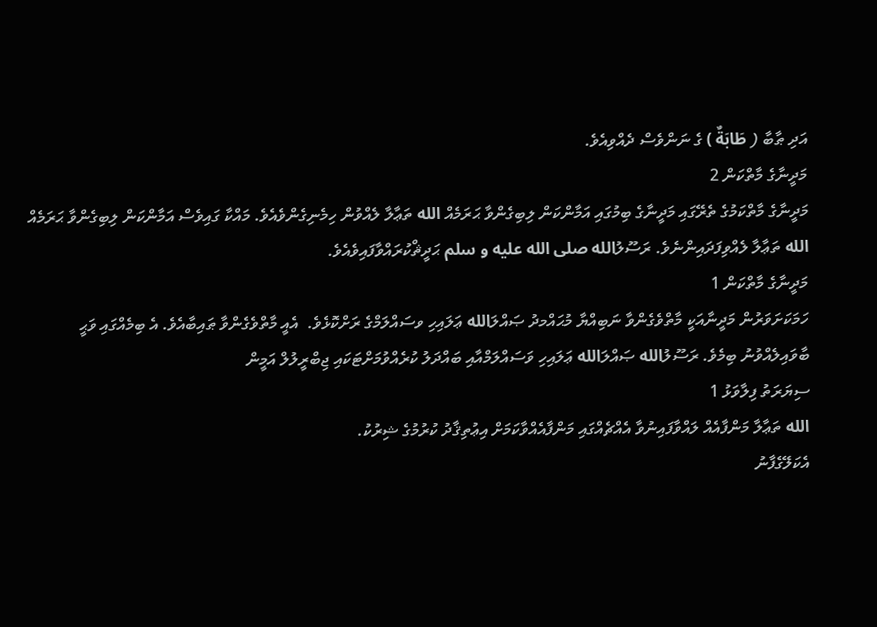އަދި ޠާބާ ( طَابَةٌ ) ގެ ނަންވެސް ދެއްވިއެވެ.
މަދީނާގެ މާތްކަން 2
މަދީނާގެ މާތްކަމުގެ ތެރޭގައި މަދީނާގެ ބިމުގައި އަމާންކަން ލިބިގެންވާ ޙަރަމެއް الله ތަޢާލާ ލެއްވުން ހިމެނިގެންވެއެވެ. މައްކާ ގައިވެސް އަމާންކަން ލިބިގެންވާ ޙަރަމެއް الله ތަޢާލާ ލެއްވިފަދައިންނެވެ. ރަސޫލުالله صلى الله عليه و سلم ޙަދީޘްކުރައްވާފައިވެއެވެ.
މަދީނާގެ މާތްކަން 1
ހަމަކަށަވަރުން މަދީނާއަކީ މާތްވެގެންވާ ނަބިއްޔާ މުޙައްމދު ޞައްލަالله ޢަލައިހި ވސައްލަމްގެ ރަށްކޮޅެވެ.  އެއީ މާތްވެގެންވާ ޠައިބާއެވެ. އެ ބިމެއްގައި ވަޙީ ބާވައިލެއްވުނު ބިމެވެ. ރަސޫލުالله ޞައްލަالله ޢަލައިހި ވަސައްލަމްއާއި ބައްދަލު ކުރެއްވުމަށްޓަކައި ޖިބްރީލުލް އަމީން
ސިޔަރަތު ފިލާވަޅު 1
الله ތަޢާލާ މަންފާއެއް ލައްވާފައިނުވާ އެއްޗެއްގައި މަންފާއެއްވާކަމަށް އިޢުތިޤާދު ކުރުމުގެ ޝިރުކު.
އެކަލޭގެފާނު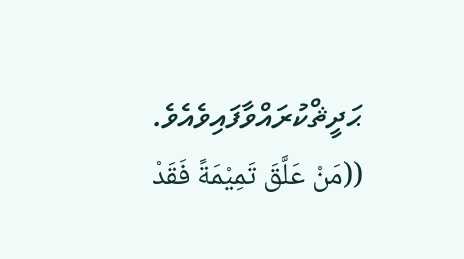ޙަދީޘްކުރައްވާފައިވެއެވެ. ((مَنْ عَلَّقَ تَمِيْمَةً فَقَدْ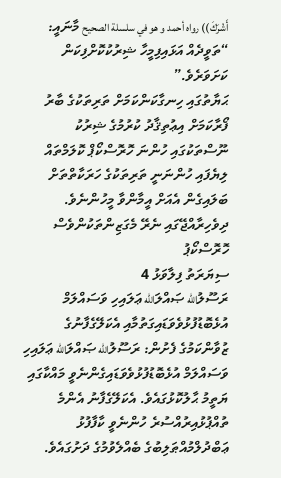أَشْرَكَ)) رواه أحمد و هو في سلسلة الصحيح މާނައީ: “ތަވީދެއް އަޅައިފިމީހާ ޝިރުކުކޮށްފިކަން ކަށަވަރެވެ.”
ޙަޔާތުގައި ހިނގާކަންކަމަށް ތަރިތަކުގެ ބާރު ފޯރާކަމަށް އިޢުތިޤާދު ކުރުމުގެ ޝިރުކު
ނޫސްތަކުގައި ހުންނަ ހޮރޮސްކޯޕް ކޮލަމްތައް ލިޔެފައި ހުންނަނީ ތަރިތަކުގެ ހަރަކާތްތަށް ބަލައިގެން އެއަށް އީމާންވާ މީހުންނެވެ. ދިވެހިރާއްޖޭގައި ނެރޭ މެގަޒިންތަކުންވެސް ހޮރޮސްކޯޕު
ސިޔަރަތު ފިލާވަޅު 4
ރަސޫލުالله ޞައްލަالله ޢަލައިހި ވަސައްލަމް އުޅެބޮޑުފުޅުވެވަޑައިގަތުމާއި އެކަލޭގެފާނުގެ ޒުވާންކަމުގެ ފެށުން: ރަސޫލުالله ޞައްލަالله ޢަލައިހި ވަސައްލަމް އުޅެބޮޑުފުޅުވެވަޑައިގެންނެވީ މައްކާގައި ޔަތީމު ޙާލުކޮޅުގައެވެ. އެކަލޭގެފާނު އެންމެ ތުއްޕުޅުއިރުއްސުރެ ހުންނެވީ ކާފާފުޅު ޢަބްދުލްމުއްޠަލިބުގެ ބެއްލެވުމުގެ ދަށުގައެވެ.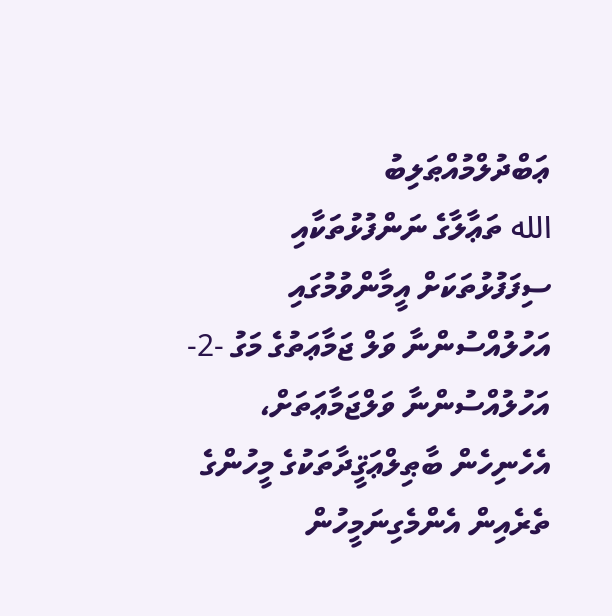ޢަބްދުލްމުއްޠަލިބު
الله ތަޢާލާގެ ނަންފުޅުތަކާއި ސިފަފުޅުތަކަށް އީމާންވުމުގައި އަހުލުއްސުންނާ ވަލް ޖަމާޢަތުގެ މަގު -2-
އަހުލުއްސުންނާ ވަލްޖަމާޢަތަށް، އެހެނިހެން ބާޠިލްޢަޤީދާތަކުގެ މީހުންގެ ތެރެއިން އެންމެގިނަމީހުން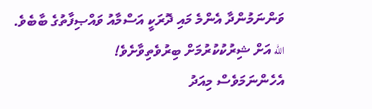ވަންނަމުންދާ އެންމެ މައި ދޮރަކީ އަސްމާއު ވައްޞިފާތުގެ ބާބެވެ.
الله އަށް ޝިރުކުކުރުމަށް ބިރުވެތިވާށެވެ!
އެހެންނަމަވެސް މިއަދު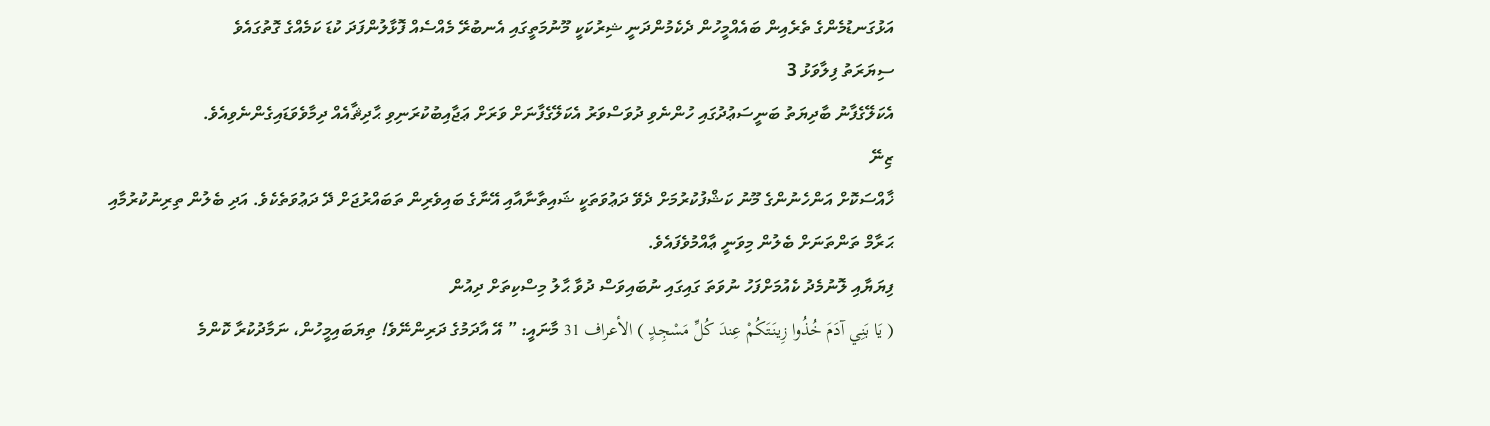އަޅުގަނޑުމެންގެ ތެރެއިން ބައެއްމީހުން ދެކެމުންދަނީ ޝިރުކަކީ މޫނުމަތީގައި އެނބުރޭ މެއްސެއް ފޮޅާލުންފަދަ ކުޑަ ކަމެއްގެ ގޮތުގައެވެ
ސިޔަރަތު ފިލާވަޅު 3
އެކަލޭގެފާނު ބާދިޔަތު ބަނީސަޢުދުގައި ހުންނެވި ދުވަސްވަރު އެކަލޭގެފާނަށް ވަރަށް ޢަޖާއިބުކުރަނިވި ޙާދިޘާއެއް ދިމާވެވަޑައިގެންނެވިއެވެ.
ޒިނޭ
ޚާއްސަކޮށް އަންހެނުންގެ މޫނު ކަޝްފުކުރުމަށް ދެވޭ ދަޢުވަތަކީ ޝައިތާނާއާއި އޭނާގެ ބައިވެރިން ތަބައްރުޖަށް ދޭ ދަޢުވަތެކެވެ. އަދި ބެލުން ތިރިނުކުރުމާއި ޙަރާމް ތަންތަނަށް ބެލުން މިވަނީ ޢާއްމުވެފައެވެ.
ފިޔަޔާއި ލޮނުމެދު ކެއުމަށްފަހު ނުވަތަ ގައިގައި ނުބައިވަސް ދުވާ ޙާލު މިސްކިތަށް ދިއުން
( يَا بَنِي آدَمَ خُذُوا زِينَتَكُمْ عِندَ كُلِّ مَسْجِدٍ ) الأعراف 31 މާނައީ: ” އޭ އާދަމުގެ ދަރިންނޭވެ! ތިޔަބައިމީހުން، ނަމާދުކުރާ ކޮންމެ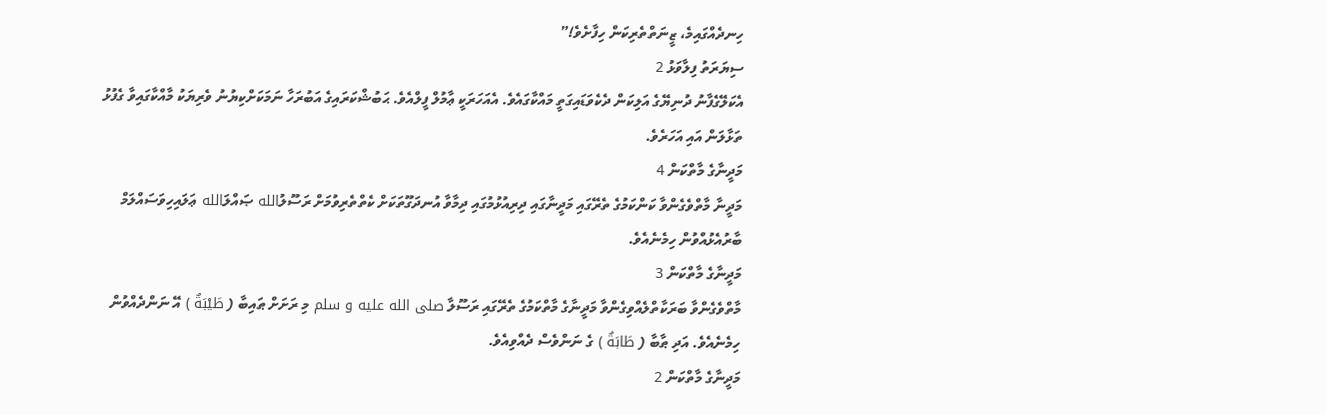ހިނދެއްގައިމެ، ޒީނަތްތެރިކަން ހިފާށެވެ!”
ސިޔަރަތު ފިލާވަޅު 2
އެކަލޭގެފާނު ދުނިޔޭގެ އަލިކަން ދެކެވަޑައިގަތީ މައްކާގައެވެ. އެއަހަރަކީ ޢާމުލް ފީލްއެވެ. ޙަބުޝްކަރައިގެ އަބުރަހާ ނަމަކަށްކިޔުނު ވެރިޔަކު މާއްކާގައިވާ ގެފުޅު ތަޅާލަން އައި އަހަރެވެ.
މަދީނާގެ މާތްކަން 4
މަދީނާ މާތްވެގެންވާ ކަންކަމުގެ ތެރޭގައި މަދީނާގައި ދިރިއުޅުމުގައި ދިމާވާ އުނދަގޫތަކަށް ކެތްތެރިވުމަށް ރަސޫލުالله ޞައްލަالله ޢަލައިހިވަސައްލަމް ބާރުއެޅުއްވުން ހިމެނެއެވެ.
މަދީނާގެ މާތްކަން 3
މާތްވެގެންވާ ބަރަކާތްލެއްވިގެންވާ މަދީނާގެ މާތްކަމުގެ ތެރޭގައި ރަސޫލާ صلى الله عليه و سلم މި ރަށަށް ޠައިބާ ( طَيْبَةٌ ) އޭ ނަންދެއްވުން ހިމެނެއެވެ. އަދި ޠާބާ ( طَابَةٌ ) ގެ ނަންވެސް ދެއްވިއެވެ.
މަދީނާގެ މާތްކަން 2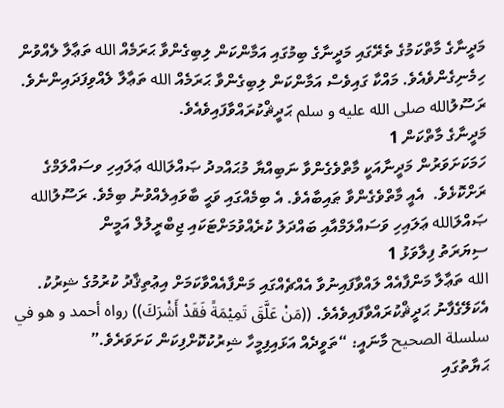މަދީނާގެ މާތްކަމުގެ ތެރޭގައި މަދީނާގެ ބިމުގައި އަމާންކަން ލިބިގެންވާ ޙަރަމެއް الله ތަޢާލާ ލެއްވުން ހިމެނިގެންވެއެވެ. މައްކާ ގައިވެސް އަމާންކަން ލިބިގެންވާ ޙަރަމެއް الله ތަޢާލާ ލެއްވިފަދައިންނެވެ. ރަސޫލުالله صلى الله عليه و سلم ޙަދީޘްކުރައްވާފައިވެއެވެ.
މަދީނާގެ މާތްކަން 1
ހަމަކަށަވަރުން މަދީނާއަކީ މާތްވެގެންވާ ނަބިއްޔާ މުޙައްމދު ޞައްލަالله ޢަލައިހި ވސައްލަމްގެ ރަށްކޮޅެވެ.  އެއީ މާތްވެގެންވާ ޠައިބާއެވެ. އެ ބިމެއްގައި ވަޙީ ބާވައިލެއްވުނު ބިމެވެ. ރަސޫލުالله ޞައްލަالله ޢަލައިހި ވަސައްލަމްއާއި ބައްދަލު ކުރެއްވުމަށްޓަކައި ޖިބްރީލުލް އަމީން
ސިޔަރަތު ފިލާވަޅު 1
الله ތަޢާލާ މަންފާއެއް ލައްވާފައިނުވާ އެއްޗެއްގައި މަންފާއެއްވާކަމަށް އިޢުތިޤާދު ކުރުމުގެ ޝިރުކު.
އެކަލޭގެފާނު ޙަދީޘްކުރައްވާފައިވެއެވެ. ((مَنْ عَلَّقَ تَمِيْمَةً فَقَدْ أَشْرَكَ)) رواه أحمد و هو في سلسلة الصحيح މާނައީ: “ތަވީދެއް އަޅައިފިމީހާ ޝިރުކުކޮށްފިކަން ކަށަވަރެވެ.”
ޙަޔާތުގައި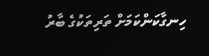ހިނގާކަންކަމަށް ތަރިތަކުގެ ބާރު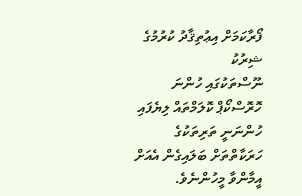ފޯރާކަމަށް އިޢުތިޤާދު ކުރުމުގެ ޝިރުކު
ނޫސްތަކުގައި ހުންނަ ހޮރޮސްކޯޕް ކޮލަމްތައް ލިޔެފައި ހުންނަނީ ތަރިތަކުގެ ހަރަކާތްތަށް ބަލައިގެން އެއަށް އީމާންވާ މީހުންނެވެ.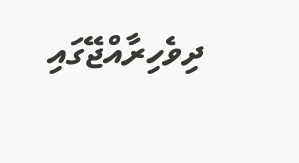ދިވެހިރާއްޖޭގައި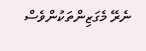ނެރޭ މެގަޒިންތަކުންވެސް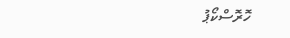ހޮރޮސްކޯޕު